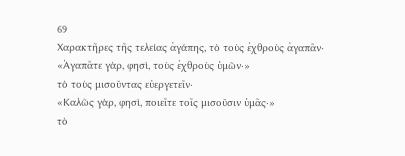69
Χαρακτῆρες τῆς τελείας ἀγάπης, τὸ τοὺς ἐχθροὺς ἀγαπᾶν·
«Ἀγαπᾶτε γὰρ, φησὶ, τοὺς ἐχθροὺς ὑμῶν·»
τὸ τοὺς μισοῦντας εὐεργετεῖν·
«Καλῶς γὰρ, φησὶ, ποιεῖτε τοῖς μισοῦσιν ὑμᾶς·»
τὸ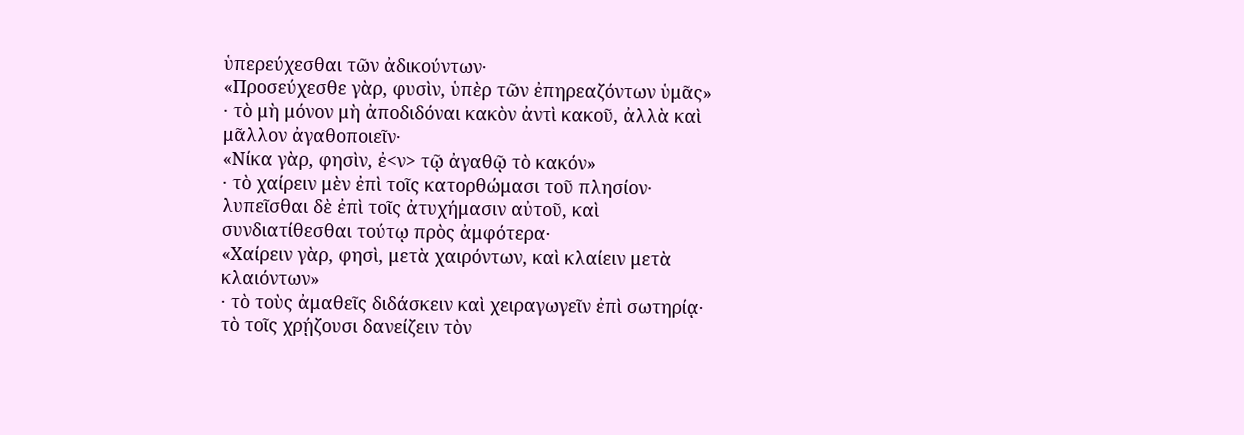ὑπερεύχεσθαι τῶν ἀδικούντων·
«Προσεύχεσθε γὰρ, φυσὶν, ὑπὲρ τῶν ἐπηρεαζόντων ὑμᾶς»
· τὸ μὴ μόνον μὴ ἀποδιδόναι κακὸν ἀντὶ κακοῦ, ἀλλὰ καὶ μᾶλλον ἀγαθοποιεῖν·
«Νίκα γὰρ, φησὶν, ἐ<ν> τῷ ἀγαθῷ τὸ κακόν»
· τὸ χαίρειν μὲν ἐπὶ τοῖς κατορθώμασι τοῦ πλησίον· λυπεῖσθαι δὲ ἐπὶ τοῖς ἀτυχήμασιν αὐτοῦ, καὶ συνδιατίθεσθαι τούτῳ πρὸς ἀμφότερα·
«Χαίρειν γὰρ, φησὶ, μετὰ χαιρόντων, καὶ κλαίειν μετὰ κλαιόντων»
· τὸ τοὺς ἀμαθεῖς διδάσκειν καὶ χειραγωγεῖν ἐπὶ σωτηρίᾳ· τὸ τοῖς χρῄζουσι δανείζειν τὸν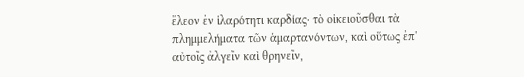ἔλεον ἐν ἱλαρότητι καρδίας· τὸ οἰκειοῦσθαι τὰ πλημμελήματα τῶν ἁμαρτανόντων, καὶ οὕτως ἐπ' αὐτοῖς ἀλγεῖν καὶ θρηνεῖν,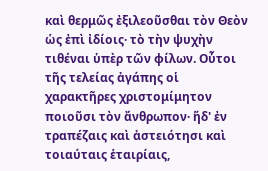καὶ θερμῶς ἐξιλεοῦσθαι τὸν Θεὸν ὡς ἐπὶ ἰδίοις· τὸ τὴν ψυχὴν τιθέναι ὑπὲρ τῶν φίλων. Οὗτοι τῆς τελείας ἀγάπης οἱ χαρακτῆρες χριστομίμητον ποιοῦσι τὸν ἄνθρωπον· ἥδ' ἐν τραπέζαις καὶ ἀστειότησι καὶ τοιαύταις ἑταιρίαις,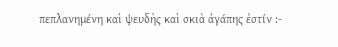πεπλανημένη καὶ ψευδὴς καὶ σκιὰ ἀγάπης ἐστίν :-